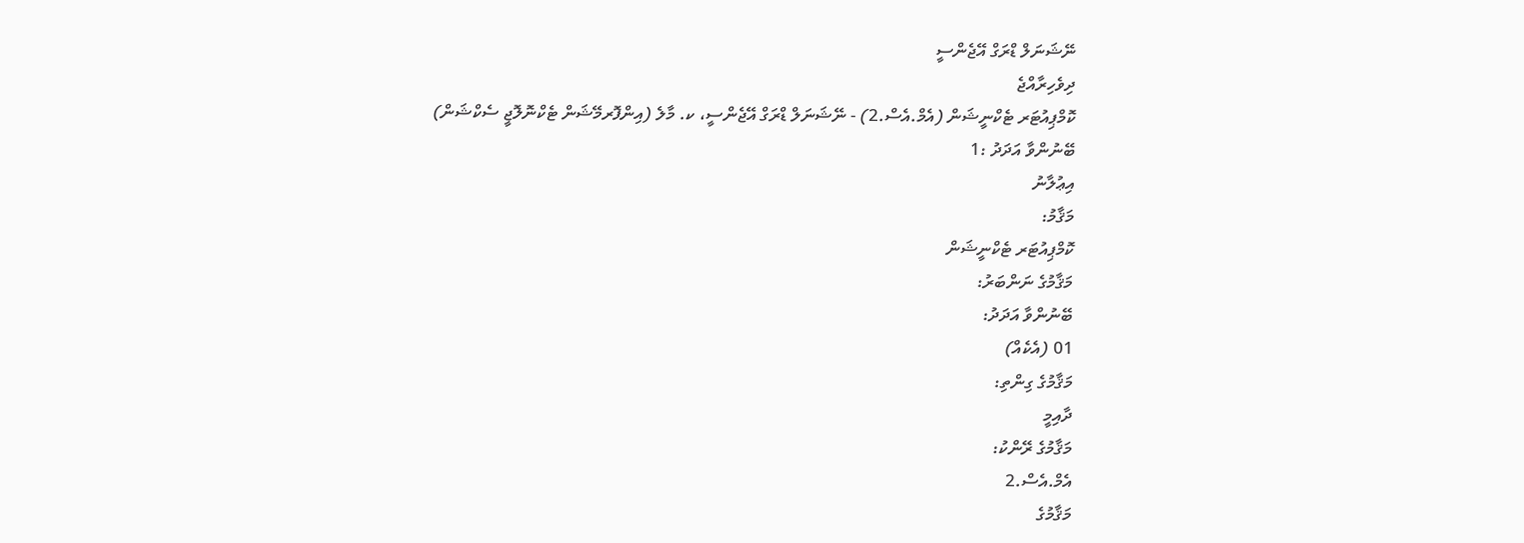ނޭޝަނަލް ޑްރަގް އޭޖެންސީ
ދިވެހިރާއްޖެ
ކޮމްޕިއުޓަރ ޓެކްނީޝަން (އެމް.އެސް.2) - ނޭޝަނަލް ޑްރަގް އޭޖެންސީ، ކ. މާލެ (އިންފޮރމޭޝަން ޓެކްނޮލޮޖީ ސެކްޝަން)
ބޭނުންވާ އަދަދު :1
އިޢުލާނު
މަޤާމު:
ކޮމްޕިއުޓަރ ޓެކްނީޝަން
މަޤާމުގެ ނަންބަރު:
ބޭނުންވާ އަދަދު:
01 (އެކެއް)
މަޤާމުގެ ގިންތި:
ދާއިމީ
މަޤާމުގެ ރޭންކު:
އެމް.އެސް.2
މަޤާމުގެ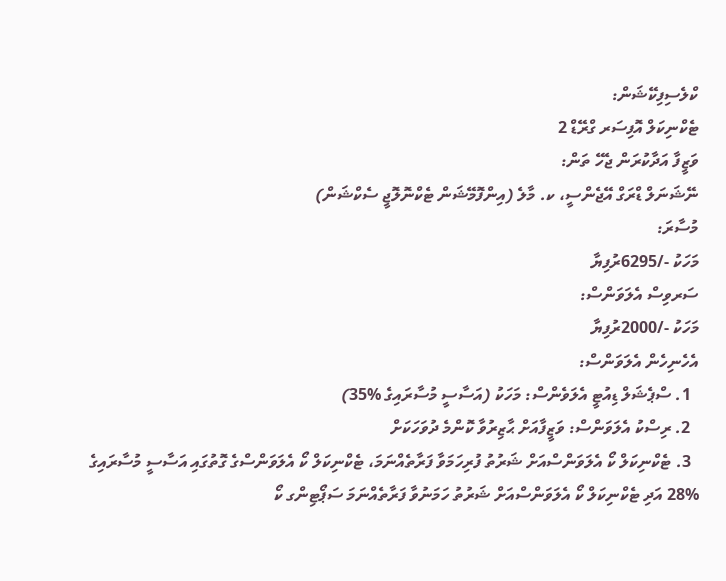ކްލެސިފިކޭޝަން:
ޓެކްނިކަލް އޮފިސަރ ގްރޭޑް 2
ވަޒީފާ އަދާކުރަން ޖެހޭ ތަން:
ނޭޝަނަލް ޑްރަގް އޭޖެންސީ، ކ. މާލެ (އިންފޮމޭޝަން ޓެކްނޮލޮޖީ ސެކްޝަން)
މުސާރަ:
މަހަކު -/6295ރުފިޔާ
ސަރވިސް އެލަވަންސް:
މަހަކު -/2000ރުފިޔާ
އެހެނިހެން އެލަވަންސް:
  1. ސްޕެޝަލް ޑިއުޓީ އެލަވެންސް: މަހަކު (އަސާސީ މުސާރައިގެ %35)
  2. ރިސްކު އެލަވަންސް: ވަޒީފާއަށް ޙާޒިރުވާ ކޮންމެ ދުވަހަކަށް
  3. ޓެކްނިކަލް ކޯ އެލަވަންސްއަށް ޝަރުތު ފުރިހަމަވާ ފަރާތެއްނަމަ، ޓެކްނިކަލް ކޯ އެލަވަންސްގެ ގޮތުގައި އަސާސީ މުސާރައިގެ %28 އަދި ޓެކްނިކަލް ކޯ އެލަވަންސްއަށް ޝަރުތު ހަމަނުވާ ފަރާތެއްނަމަ ސަޕޯޓިންގ ކޯ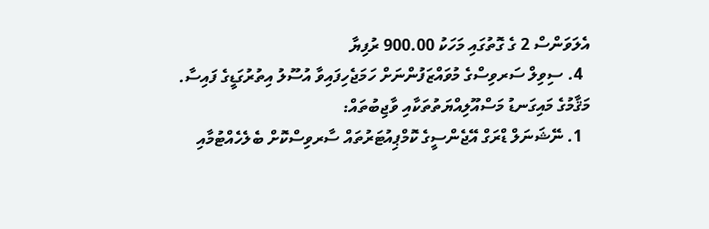އެލަވަންސް 2 ގެ ގޮތުގައި މަހަކު 900.00 ރުފިޔާ
  4. ސިވިލް ސަރވިސްގެ މުވައްޒަފުންނަށް ހަމަޖެހިފައިވާ އުސޫލު އިތުރުގަޑީގެ ފައިސާ.
މަޤާމުގެ މައިގަނޑު މަސްއޫލިއްޔަތުތަކާއި ވާޖިބުތައް:
  1. ނޭޝަނަލް ޑްރަގް އޭޖެންސީގެ ކޮމްޕިއުޓަރުތައް ސާރވިސްކޮށް ބެލެހެއްޓުމާއި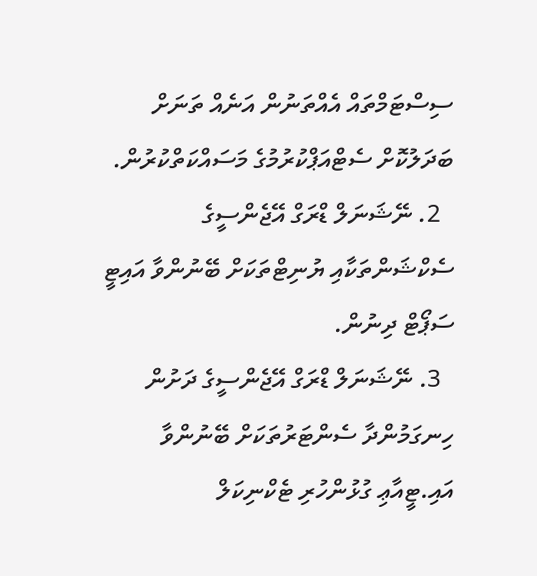ސިސްޓަމްތައް އެއްތަނުން އަނެއް ތަނަށް ބަދަލުކޮށް ސެޓްއަޕްކުރުމުގެ މަސައްކަތްކުރުން.
  2. ނޭޝަނަލް ޑްރަގް އޭޖެންސީގެ ސެކްޝަންތަކާއި ޔުނިޓްތަކަށް ބޭނުންވާ އައިޓީ ސަޕޯޓް ދިނުން.
  3. ނޭޝަނަލް ޑްރަގް އޭޖެންސީގެ ދަށުން ހިނގަމުންދާ ސެންޓަރުތަކަށް ބޭނުންވާ އައި.ޓީއާޢި ގުޅުންހުރި ޓެކްނިކަލް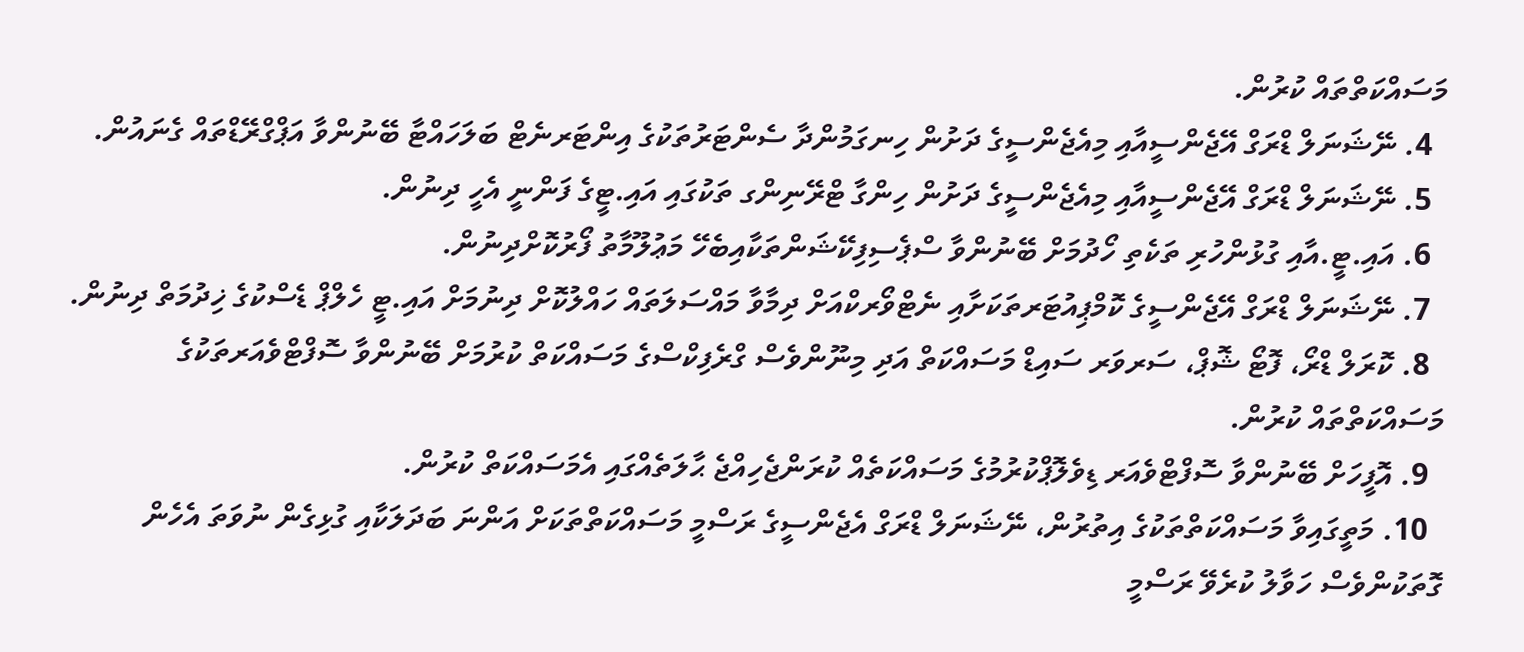މަސައްކަތްތައް ކުރުން.
  4. ނޭޝަނަލް ޑްރަގް އޭޖެންސީއާއި މިއެޖެންސީގެ ދަށުން ހިނގަމުންދާ ސެންޓަރުތަކުގެ އިންޓަރނެޓް ބަލަހައްޓާ ބޭނުންވާ އަޕްގްރޭޑްތައް ގެނައުން.
  5. ނޭޝަނަލް ޑްރަގް އޭޖެންސީއާއި މިއެޖެންސީގެ ދަށުން ހިންގާ ޓްރޭނިންގ ތަކުގައި އައި.ޓީގެ ފަންނީ އެހީ ދިނުން.
  6. އައި.ޓީ.އާއި ގުޅުންހުރި ތަކެތި ހޯދުމަށް ބޭނުންވާ ސްޕެސިފިކޭޝަންތަކާއިބެހޭ މަޢުލޫމާތު ފޯރުކޮށްދިނުން.
  7. ނޭޝަނަލް ޑްރަގް އޭޖެންސީގެ ކޮމްޕިއުޓަރތަކަށާއި ނެޓްވޯރކްއަށް ދިމާވާ މައްސަލަތައް ހައްލުކޮށް ދިނުމަށް އައި.ޓީ ހެލްޕް ޑެސްކުގެ ޚިދުމަތް ދިނުން.
  8. ކޮރަލް ޑްރޯ، ފޮޓޯ ޝޮޕް، ސަރވަރ ސައިޑް މަސައްކަތް އަދި މިނޫންވެސް ގްރެފިކްސްގެ މަސައްކަތް ކުރުމަށް ބޭނުންވާ ސޮފްޓްވެއަރތަކުގެ މަސައްކަތްތައް ކުރުން.
  9. އޮފީހަށް ބޭނުންވާ ސޮފްޓްވެއަރ ޑިވެލޮޕްކުރުމުގެ މަސައްކަތެއް ކުރަންޖެހިއްޖެ ޙާލަތެއްގައި އެމަސައްކަތް ކުރުން.
  10. މަތީގައިވާ މަސައްކަތްތަކުގެ އިތުރުން، ނޭޝަނަލް ޑްރަގް އެޖެންސީގެ ރަސްމީ މަސައްކަތްތަކަށް އަންނަ ބަދަލަކާއި ގުޅިގެން ނުވަތަ އެހެން ގޮތަކުންވެސް ހަވާލު ކުރެވޭ ރަސްމީ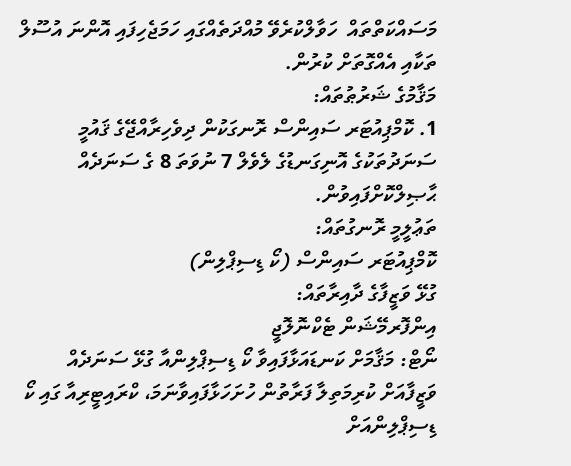މަސައްކަތްތައް  ހަވާލްކުރެވޭ މުއްދަތެއްގައި ހަމަޖެހިފައި އޮންނަ އުސޫލް ތަކާއި އެއްގޮތަށް ކުރުން.
މަޤާމުގެ ޝަރުޠުތައް:
1. ކޮމްޕިއުޓަރ ސައިންސް ރޮނގަކުން ދިވެހިރާއްޖޭގެ ޤައުމީ ސަނަދުތަކުގެ އޮނިގަނޑުގެ ލެވެލް 7 ނުވަތަ 8 ގެ ސަނަދެއް ޙާޞިލްކޮށްފައިވުން.
ތަޢުލީމީ ރޮނގުތައް:
ކޮމްޕިއުޓަރ ސައިންސް (ކޯ ޑިސިޕްލިން)
ގުޅޭ ވަޒީފާގެ ދާއިރާތައް:
އިންފޮރމޭޝަން ޓެކްނޮލޮޖީ
ނޯޓް: މަޤާމަށް ކަނޑައަޅާފައިވާ ކޯ ޑިސިޕްލިންއާ ގުޅޭ ސަނަދެއް ވަޒީފާއަށް ކުރިމަތިލާ ފަރާތުން ހުށަހަޅާފައިވާނަމަ، ކްރައިޓީރިއާ ގައި ކޯ ޑިސިޕްލިންއަށް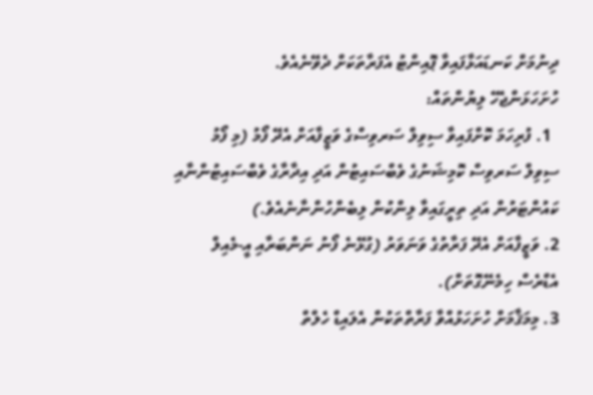ދިނުމަށް ކަނޑައަޅާފައިވާ ޕޮއިންޓު އެފަރާތަކަށް ދެވޭނެއެވެ.
ހުށަހަޅަންޖެހޭ ލިޔުންތައް:
  1. ފުރިހަމަ ކޮށްފައިވާ ސިވިލް ސަރވިސްގެ ވަޒީފާއަށް އެދޭ ފޯމު (މި ފޯމު ސިވިލް ސަރވިސް ކޮމިޝަނުގެ ވެބްސައިޓުން އަދި އިދާރާގެ ވެބްސައިޓުންނާއި ކައުންޓަރުން އަދި ތިރީގައިވާ ލިންކުން ލިބެންހުންނާނެއެވެ.)
2. ވަޒީފާއަށް އެދޭ ފަރާތުގެ ވަނަވަރު (ގުޅޭނެ ފޯނު ނަންބަރާއި އީ-މެއިލް އެޑްރެސް ހިމެނޭގޮތަށް).
3. މިމަޤާމަށް ހުށަހަޅުއްވާ ފަރާތްތަކުން އެލައިޑް ހެލްތް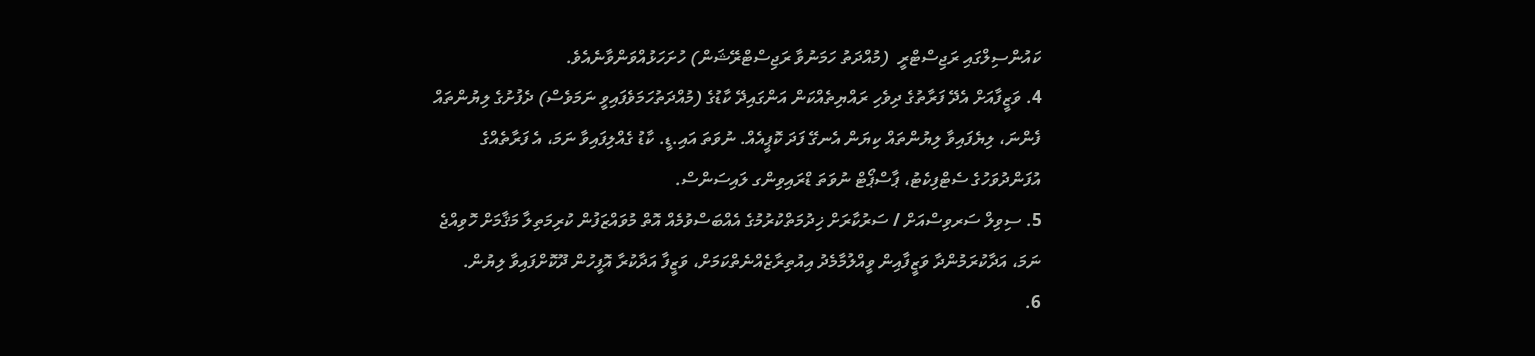ކައުންސިލްގައި ރަޖިސްޓްރީ  (މުއްދަތު ހަމަނުވާ ރަޖިސްޓްރޭޝަން) ހުށަހަޅުއްވަންވާނެއެވެ.
4. ވަޒީފާއަށް އެދޭ ފަރާތުގެ ދިވެހި ރައްޔިތެއްކަން އަންގައިދޭ ކާޑުގެ (މުއްދަތުހަމަވެފައިވީ ނަމަވެސް) ދެފުށުގެ ލިޔުންތައް ފެންނަ، ލިޔެފައިވާ ލިޔުންތައް ކިޔަން އެނގޭ ފަދަ ކޮޕީއެއް. ނުވަތަ އައި.ޑީ. ކާޑު ގެއްލިފައިވާ ނަމަ، އެ ފަރާތެއްގެ އުފަންދުވަހުގެ ސެޓްފިކެޓު، ޕާސްޕޯޓް ނުވަތަ ޑްރައިވިންގ ލައިސަންސް.
5. ސިވިލް ސަރވިސްއަށް / ސަރުކާރަށް ޚިދުމަތްކުރުމުގެ އެއްބަސްވުމެއް އޮތް މުވައްޒަފުން ކުރިމަތިލާ މަޤާމަށް ހޮވިއްޖެ ނަމަ، އަދާކުރަމުންދާ ވަޒީފާއިން ވީއްލުމާމެދު އިއުތިރާޒެއްނެތްކަމަށް، ވަޒީފާ އަދާކުރާ އޮފީހުން ދޫކޮށްފައިވާ ލިޔުން.
6.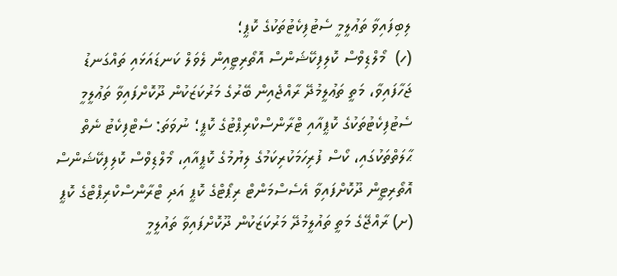ލިބިފައިވާ ތަޢުލީމީ ސެޓުފިކެޓުތަކުގެ ކޮޕީ؛
(ހ)  މޯލްޑިވްސް ކޮލިފިކޭޝަންސް އޮތޯރިޓީއިން ލެވަލް ކަނޑައަޅައި ތައްގަނޑު ޖަހާފައިވާ، މަތީ ތަޢުލީމުދޭ ރާއްޖެއިން ބޭރުގެ މަރުކަޒަކުން ދޫކޮށްފައިވާ ތަޢުލީމީ ސެޓުފިކެޓުތަކުގެ ކޮޕީއާއި ޓްރާންސްކްރިޕްޓުގެ ކޮޕީ؛ ނުވަތަ: ސެޓްފިކެޓު ނެތް ޙާލަތްތަކުގައި، ކޯސް ފުރިހަމަކުރިކަމުގެ ލިޔުމުގެ ކޮޕީއާއި، މޯލްޑިވްސް ކޮލިފިކޭޝަންސް އޮތޯރިޓީން ދޫކޮށްފައިވާ އެސެސްމަންޓް ރިޕޯޓްގެ ކޮޕީ އަދި ޓްރާންސްކްރިޕްޓްގެ ކޮޕީ
(ށ) ރާއްޖޭގެ މަތީ ތައުލީމުދޭ މަރުކަޒަކުން ދޫކޮށްފައިވާ ތައުލީމީ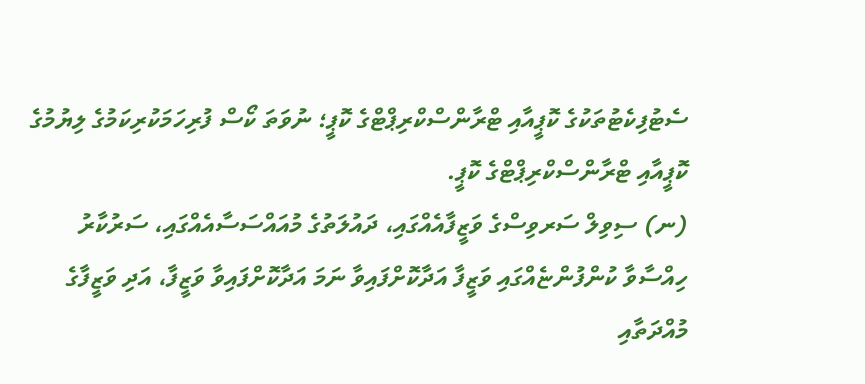ސެޓުފިކެޓުތަކުގެ ކޮޕީއާއި ޓްރާންސްކްރިޕްޓްގެ ކޮޕީ؛ ނުވަތަ ކޯސް ފުރިހަމަކުރިކަމުގެ ލިޔުމުގެ ކޮޕީއާއި ޓްރާންސްކްރިޕްޓްގެ ކޮޕީ.
(ނ) ސިވިލް ސަރވިސްގެ ވަޒީފާއެއްގައި، ދައުލަތުގެ މުއައްސަސާއެއްގައި، ސަރުކާރު ހިއްސާވާ ކުންފުންޏެއްގައި ވަޒީފާ އަދާކޮށްފައިވާ ނަމަ އަދާކޮށްފައިވާ ވަޒީފާ، އަދި ވަޒީފާގެ މުއްދަތާއި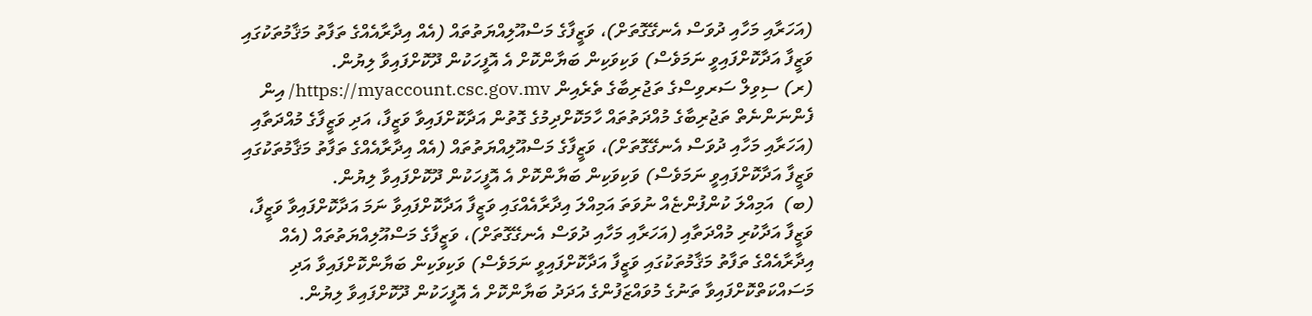(އަހަރާއި މަހާއި ދުވަސް އެނގޭގޮތަށް)، ވަޒީފާގެ މަސްއޫލިއްޔަތުތައް (އެއް އިދާރާއެއްގެ ތަފާތު މަޤާމުތަކުގައި ވަޒީފާ އަދާކޮށްފައިވީ ނަމަވެސް) ވަކިވަކިން ބަޔާންކޮށް އެ އޮފީހަކުން ދޫކޮށްފައިވާ ލިޔުން.
(ރ) ސިވިލް ސަރވިސްގެ ތަޖުރިބާގެ ތެރެއިން https://myaccount.csc.gov.mv/ އިން ފެންނަންނެތް ތަޖުރިބާގެ މުއްދަތުތައް ހާމަކޮށްދިމުގެ ގޮތުން އަދާކޮށްފައިވާ ވަޒީފާ، އަދި ވަޒީފާގެ މުއްދަތާއި (އަހަރާއި މަހާއި ދުވަސް އެނގޭގޮތަށް)، ވަޒީފާގެ މަސްއޫލިއްޔަތުތައް (އެއް އިދާރާއެއްގެ ތަފާތު މަޤާމުތަކުގައި ވަޒީފާ އަދާކޮށްފައިވީ ނަމަވެސް) ވަކިވަކިން ބަޔާންކޮށް އެ އޮފީހަކުން ދޫކޮށްފައިވާ ލިޔުން.
(ބ)  އަމިއްލަ ކުންފުންޏެއް ނުވަތަ އަމިއްލަ އިދާރާއެއްގައި ވަޒީފާ އަދާކޮށްފައިވާ ނަމަ އަދާކޮށްފައިވާ ވަޒީފާ، ވަޒީފާ އަދާކުރި މުއްދަތާއި (އަހަރާއި މަހާއި ދުވަސް އެނގޭގޮތަށް)، ވަޒީފާގެ މަސްއޫލިއްޔަތުތައް (އެއް އިދާރާއެއްގެ ތަފާތު މަޤާމުތަކުގައި ވަޒީފާ އަދާކޮށްފައިވީ ނަމަވެސް) ވަކިވަކިން ބަޔާންކޮށްފައިވާ އަދި މަސައްކަތްކޮށްފައިވާ ތަނުގެ މުވައްޒަފުންގެ އަދަދު ބަޔާންކޮށް އެ އޮފީހަކުން ދޫކޮށްފައިވާ ލިޔުން.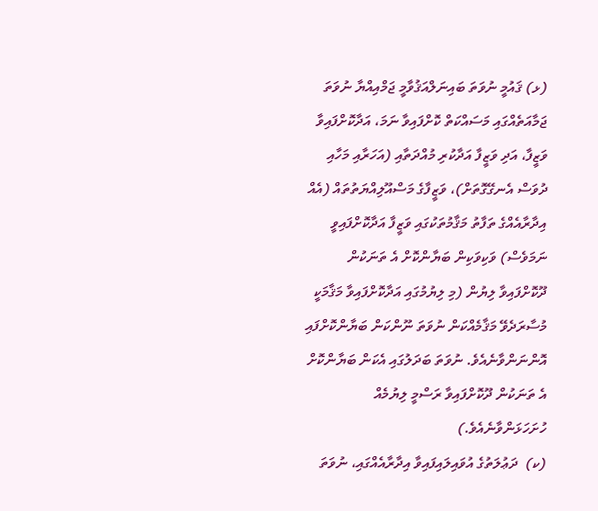(ޅ) ޤައުމީ ނުވަތަ ބައިނަލްއަޤުވާމީ ޖަމްއިއްޔާ ނުވަތަ ޖަމާއަތެއްގައި މަސައްކަތް ކޮށްފައިވާ ނަމަ، އަދާކޮށްފައިވާ ވަޒީފާ، އަދި ވަޒީފާ އަދާކުރި މުއްދަތާއި (އަހަރާއި މަހާއި ދުވަސް އެނގޭގޮތަށް)، ވަޒީފާގެ މަސްއޫލިއްޔަތުތައް (އެއް އިދާރާއެއްގެ ތަފާތު މަޤާމުތަކުގައި ވަޒީފާ އަދާކޮށްފައިވީ ނަމަވެސް) ވަކިވަކިން ބަޔާންކޮށް އެ ތަނަކުން ދޫކޮށްފައިވާ ލިޔުން (މި ލިޔުމުގައި އަދާކޮށްފައިވާ މަޤާމަކީ މުސާރަދެވޭ މަޤާމެއްކަން ނުވަތަ ނޫންކަން ބަޔާންކޮށްފައި އޮންނަންވާނެއެވެ. ނުވަތަ ބަދަލުގައި އެކަން ބަޔާންކޮށް އެ ތަނަކުން ދޫކޮށްފައިވާ ރަސްމީ ލިޔުމެއް ހުށަހަޅަންވާނެއެވެ.)
(ކ)  ދަޢުލަތުގެ އުވައިލައިފައިވާ އިދާރާއެއްގައި، ނުވަތަ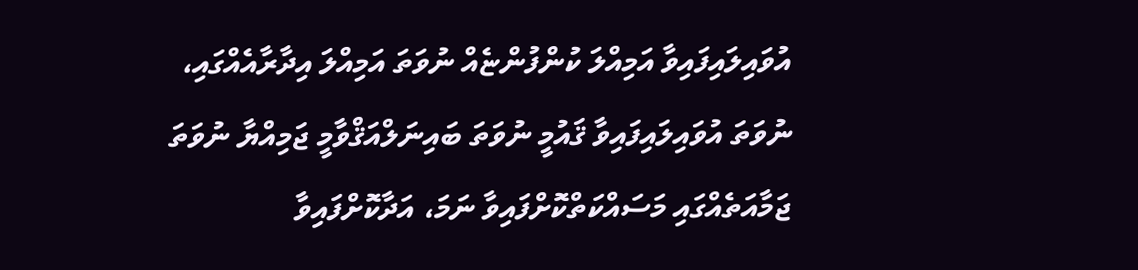އުވައިލައިފައިވާ އަމިއްލަ ކުންފުންޏެއް ނުވަތަ އަމިއްލަ އިދާރާއެއްގައި، ނުވަތަ އުވައިލައިފައިވާ ޤައުމީ ނުވަތަ ބައިނަލްއަޤްވާމީ ޖަމިއްޔާ ނުވަތަ ޖަމާއަތެއްގައި މަސައްކަތްކޮށްފައިވާ ނަމަ، އަދާކޮށްފައިވާ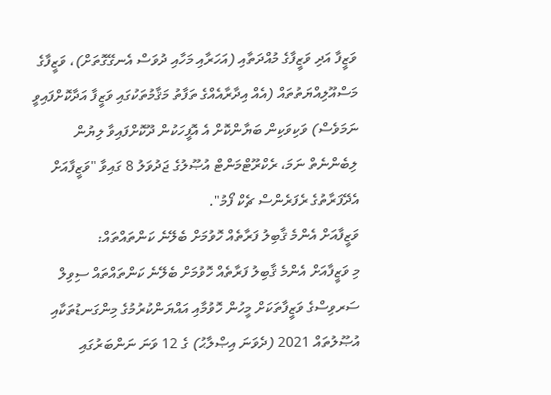ވަޒީފާ އަދި ވަޒީފާގެ މުއްދަތާއި (އަހަރާއި މަހާއި ދުވަސް އެނގޭގޮތަށް)، ވަޒީފާގެ މަސްއޫލިއްޔަތުތައް (އެއް އިދާރާއެއްގެ ތަފާތު މަޤާމުތަކުގައި ވަޒީފާ އަދާކޮށްފައިވީ ނަމަވެސް) ވަކިވަކިން ބަޔާންކޮށް އެ އޮފީހަކުން ދޫކޮށްފައިވާ ލިޔުން ލިބެންނެތް ނަމަ، ރެކްރޫޓްމަންޓް އުޞޫލުގެ ޖަދުވަލު 8 ގައިވާ "ވަޒީފާއަށް އެދޭފަރާތުގެ ރެފަރެންސް ޗެކް ފޯމު".
ވަޒީފާއަށް އެންމެ ޤާބިލު ފަރާތެއް ހޮވުމަށް ބެލޭނެ ކަންތައްތައް:
މި ވަޒީފާއަށް އެންމެ ޤާބިލު ފަރާތެއް ހޮވުމަށް ބެލޭނެ ކަންތައްތައް ސިވިލް ސަރވިސްގެ ވަޒީފާތަކަށް މީހުން ހޮވުމާއި އައްޔަންކުރުމުގެ މިންގަނޑުތަކާއި އުޞޫލުތައް 2021 (ދެވަނަ އިޞްލާޙު) ގެ 12 ވަނަ ނަންބަރުގައި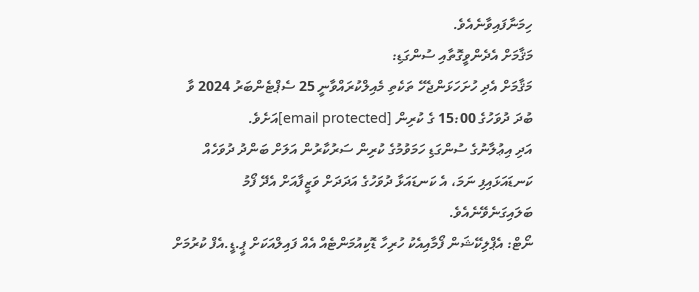ހިމަނާފައިވާނެއެވެ.
މަޤާމަށް އެދެންވީގޮތާއި ސުންގަޑި:
މަޤާމަށް އެދި ހުށަހަޅަންޖެހޭ ތަކެތި މެއިލްކުރައްވާނީ 25 ސެޕްޓެންބަރު 2024 ވާ ބުދަ ދުވަހުގެ 15:00 ގެ ކުރިން [email protected]އަށެވެ.
އަދި އިޢުލާނުގެ ސުންގަޑި ހަމަވުމުގެ ކުރިން ސަރުކާރުން އަލަށް ބަންދު ދުވަހެއް ކަނޑައަޅައިފި ނަމަ، އެ ކަނޑައަޅާ ދުވަހުގެ އަދަދަށް ވަޒީފާއަށް އެދޭ ފޯމު ބަލައިގަނެވޭނެއެވެ.
ނޯޓް: އެޕްލިކޭޝަން ފޯމާއިއެކު ހުރިހާ ޑޮކިއުމަންޓެއް އެއް ފައިލްއަކަށް ޕީ.ޑީ.އެފް ކުރުމަށް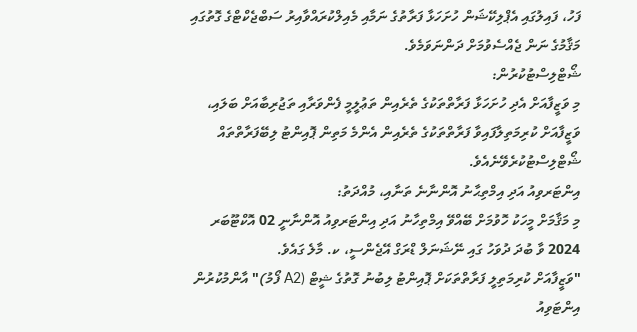ފަހު، ފައިލުގައި އެޕްލިކޭޝަން ހުށަހަޅާ ފަރާތުގެ ނަމާއި މެއިލްކުރައްވާއިރު ސަބްޖެކްޓްގެ ގޮތުގައި މަޤާމުގެ ނަން ޖެއްސެވުމަށް ދަންނަވަމެވެ.
ޝޯޓްލިސްޓުކުރުން:
މި ވަޒީފާއަށް އެދި ހުށަހަޅާ ފަރާތްތަކުގެ ތެރެއިން ތަޢުލީމީ ފެންވަރާއި ތަޖުރިބާއަށް ބަލައި، ވަޒީފާއަށް ކުރިމަތިލާފައިވާ ފަރާތްތަކުގެ ތެރެއިން އެންމެ މަތިން ޕޮއިންޓު ލިބޭފަރާތްތައް ޝޯޓްލިސްޓުކުރެވޭނެއެވެ.
އިންޓަރވިއު އަދި އިމްތިޙާނު އޮންނާނެ ތަނާއި، މުއްދަތު:
މި މަޤާމަށް މީހަކު ހޮވުމަށް ބޭއްވޭ އިމްތިހާނު އަދި އިންޓަރވިއު އޮންނާނީ 02 އޮކްޓޫބަރ 2024 ވާ ބުދަ ދުވަހު ގައި ނޭޝަނަލް ޑްރަގް އޭޖެންސީ، ކ. މާލެ ގައެވެ.
"ވަޒީފާއަށް ކުރިމަތިލީ ފަރާތްތަކަށް ޕޮއިންޓު ލިބުނު ގޮތުގެ ޝީޓް (A2 ފޯމު)" އާންމުކުރުން
އިންޓަވިއު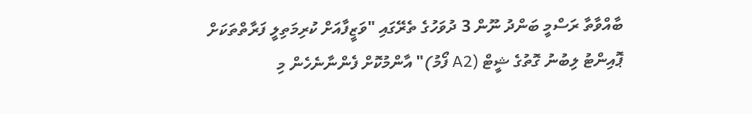ބާއްވާތާ ރަސްމީ ބަންދު ނޫން 3 ދުވަހުގެ ތެރޭގައި "ވަޒީފާއަށް ކުރިމަތިލީ ފަރާތްތަކަށް ޕޮއިންޓު ލިބުނު ގޮތުގެ ޝީޓް (A2 ފޯމު)" އާންމުކޮށް ފެންނާނެހެން މި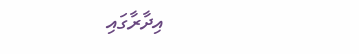އިދާރާގައި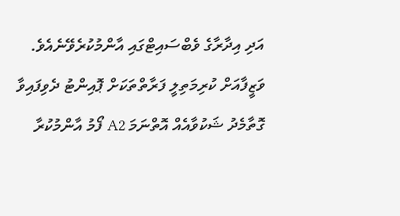އަދި އިދާރާގެ ވެބްސައިޓްގައި އާންމުކުރެވޭނެއެވެ. ވަޒީފާއަށް ކުރިމަތިލީ ފަރާތްތަކަށް ޕޮއިންޓު ދެވިފައިވާ ގޮތާމެދު ޝަކުވާއެއް އޮތްނަމަ A2 ފޯމު އާންމުކުރާ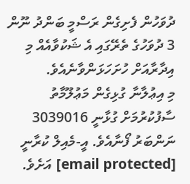ދުވަހުން ފެށިގެން ރަސްމީ ބަންދު ނޫން 3 ދުވަހުގެ ތެރޭގައި އެ ޝަކުވާއެއް މި އިދާރާއަށް ހުށަހަޅަންވާނެއެވެ.
މި އިޢުލާނާ ގުޅިގެން މަޢުލޫމާތު ސާފުކުރުމަށް ގުޅާނީ 3039016 ނަންބަރު ފޯނާއެވެ. އީ-މެއިލް ކުރާނީ [email protected] އަށެވެ.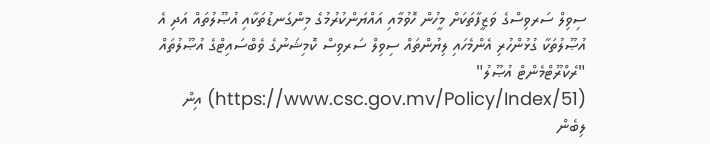ސިވިލް ސަރވިސްގެ ވަޒީފާތަކަށް މީހުން ހޮވުމާއި އައްޔަންކުރުމުގެ މިންގަނޑުތަކާއި އުޞޫލުތައް އަދި އެ އުޞޫލުތަކާ ގުޅުންހުރި އެންމެހައި ލިޔުންތައް ސިވިލް ސަރވިސް ކޮމިޝަނުގެ ވެބްސައިޓްގެ އުޞޫލުތައް "ރެކްރޫޓްމެންޓް އުޞޫލު" (https://www.csc.gov.mv/Policy/Index/51) އިން ލިބެން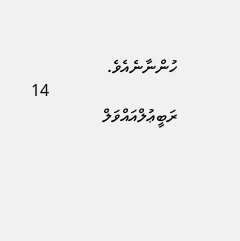ހުންނާނެއެވެ.
                               14 ރަބީޢުލްއައްވަލް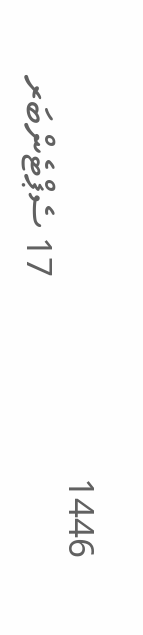1446
                               17 ސެޕްޓެންބަރ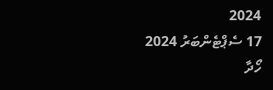2024
17 ސެޕްޓެންބަރު 2024
ހޯދާ